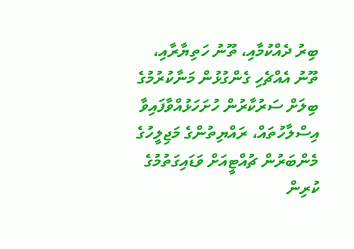ބިރު ދެއްކުމާއި، ތޫނު ހަތިޔާރާއި، ތޫނު އެއްޗެހި ގެންގުޅުން މަނާކުރުމުގެ ބިލަށް ސަރުކާރުން ހުށަހަޅުއްވާފައިވާ އިސްލާހުތައް، ރައްޔިތުންގެ މަޖިލީހުގެ މެންބަރުން ޗުއްޓީއަށް ވަޑައިގަތުމުގެ ކުރިން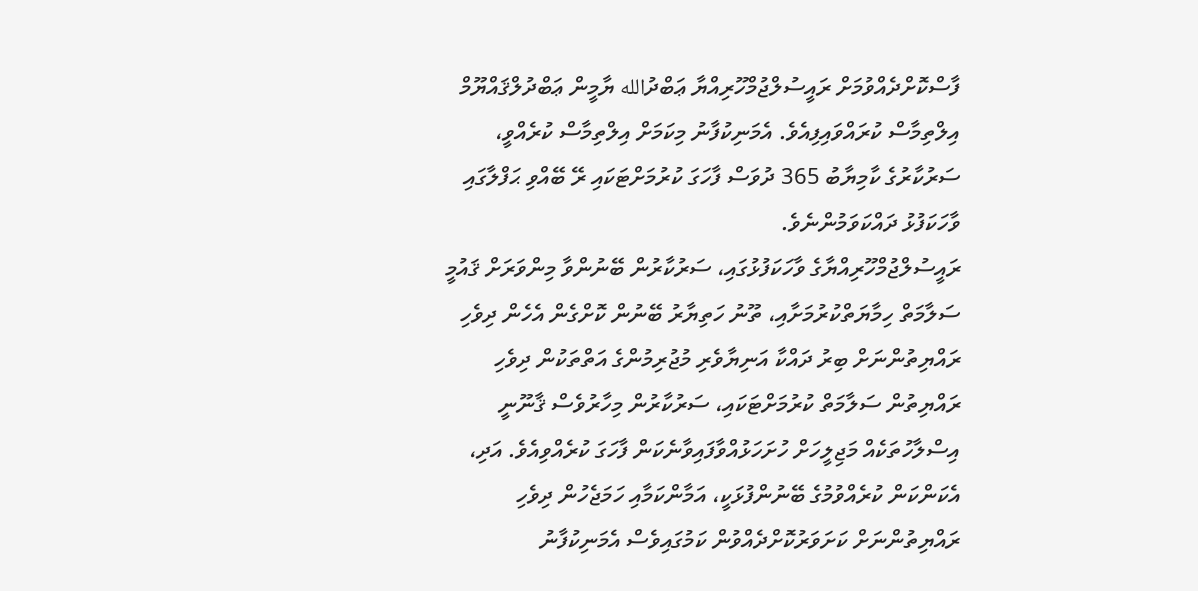ފާސްކޮށްދެއްވުމަށް ރައީސުލްޖުމްހޫރިއްޔާ ޢަބްދުالله ޔާމީން ޢަބްދުލްޤައްޔޫމް އިލްތިމާސް ކުރައްވައިފިއެވެ. އެމަނިކުފާނު މިކަމަށް އިލްތިމާސް ކުރެއްވީ، ސަރުކާރުގެ ކާމިޔާބު 365 ދުވަސް ފާހަގަ ކުރުމަށްޓަކައި ރޭ ބޭއްވި ޙަފްލާގައި ވާހަކަފުޅު ދައްކަވަމުންނެވެ.
ރައީސުލްޖުމްހޫރިއްޔާގެ ވާހަކަފުޅުގައި، ސަރުކާރުން ބޭނުންވާ މިންވަރަށް ޤައުމީ ސަލާމަތް ހިމާޔަތްކުރުމަށާއި، ތޫނު ހަތިޔާރު ބޭނުން ކޮށްގެން އެހެން ދިވެހި ރައްޔިތުންނަށް ބިރު ދައްކާ އަނިޔާވެރި މުޖުރިމުންގެ އަތްތަކުން ދިވެހި ރައްޔިތުން ސަލާމަތް ކުރުމަށްޓަކައި، ސަރުކާރުން މިހާރުވެސް ޤާނޫނީ އިސްލާހުތަކެއް މަޖިލީހަށް ހުށަހަޅުއްވާފައިވާނެކަން ފާހަގަ ކުރެއްވިއެވެ. އަދި، އެކަންކަން ކުރެއްވުމުގެ ބޭނުންފުޅަކީ، އަމާންކަމާއި ހަމަޖެހުން ދިވެހި ރައްޔިތުންނަށް ކަށަވަރުކޮށްދެއްވުން ކަމުގައިވެސް އެމަނިކުފާނު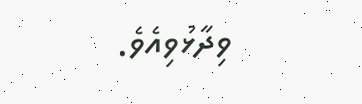ވިދާޅުވިއެވެ.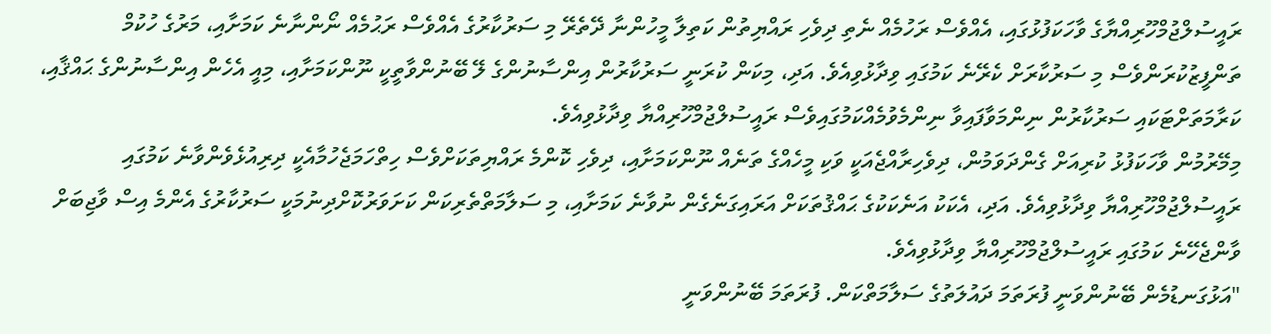ރައީސުލްޖުމްހޫރިއްޔާގެ ވާހަކަފުޅުގައި، އެއްވެސް ރަހުމެއް ނެތި ދިވެހި ރައްޔިތުން ކަތިލާ މީހުންނާ ދޭތެރޭ މި ސަރުކާރުގެ އެއްވެސް ރަޙުމެއް ނޯންނާނެ ކަމަށާއި، މަރުގެ ހުކުމް ތަންފީޒުކުރަންވެސް މި ސަރުކާރަށް ކެރޭނެ ކަމުގައި ވިދާޅުވިއެވެ. އަދި، މިކަން ކުރަނީ ސަރުކާރުން އިންސާނުންގެ ލޭ ބޭނުންވާތީކީ ނޫންކަމަށާއި، މިއީ އެހެން އިންސާނުންގެ ޙައްޤާއި، ކަރާމަތަށްޓަކައި ސަރުކާރުން ނިންމަވާފައިވާ ނިންމެވުމެއްކަމުގައިވެސް ރައީސުލްޖުމްހޫރިއްޔާ ވިދާޅުވިއެވެ.
މިމޭރުމުން ވާހަކަފުޅު ކުރިއަށް ގެންދަވަމުން، ދިވެހިރާއްޖެއަކީ ވަކި މީހެއްގެ ތަނެއް ނޫންކަމަށާއި، ދިވެހި ކޮންމެ ރައްޔިތަކަށްވެސް ހިތްހަމަޖެހުމާއެކީ ދިރިއުޅެވެންވާނެ ކަމުގައި ރައީސުލްޖުމްހޫރިއްޔާ ވިދާޅުވިއެވެ. އަދި، އެކަކު އަނެކަކުގެ ޙައްޤުތަކަށް އަރައިގަނެގެން ނުވާނެ ކަމަށާއި، މި ސަލާމަތްތެރިކަން ކަށަވަރުކޮށްދިނުމަކީ ސަރުކާރުގެ އެންމެ އިސް ވާޖިބަށް ވާންޖެހޭނެ ކަމުގައި ރައީސުލްޖުމްހޫރިއްޔާ ވިދާޅުވިއެވެ.
"އަޅުގަނޑުމެން ބޭނުންވަނީ ފުރަތަމަ ދައުލަތުގެ ސަލާމަތްކަން. ފުރަތަމަ ބޭނުންވަނީ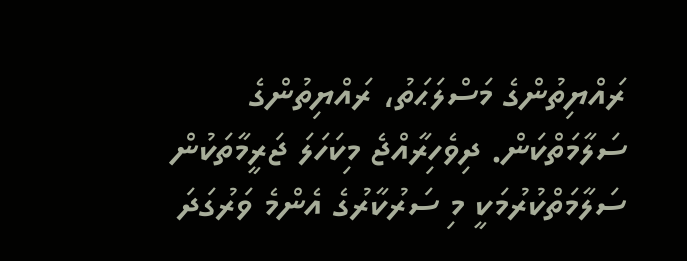ރައްޔިތުންގެ މަސްލަޙަތު، ރައްޔިތުންގެ ސަލާމަތްކަން. ދިވެހިރާއްޖެ މިކަހަލަ ޖަރީމާތަކުން ސަލާމަތްކުރުމަކީ މި ސަރުކާރުގެ އެންމެ ވަރުގަދަ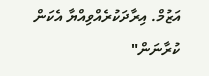އަޒުމް. އިރާދަކުރެއްވިއްޔާ އެކަން ކުރާނަން"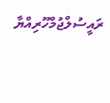ރައީސުލްޖުމްހޫރިއްޔާ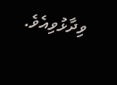ވިދާޅުވިއެވެ.